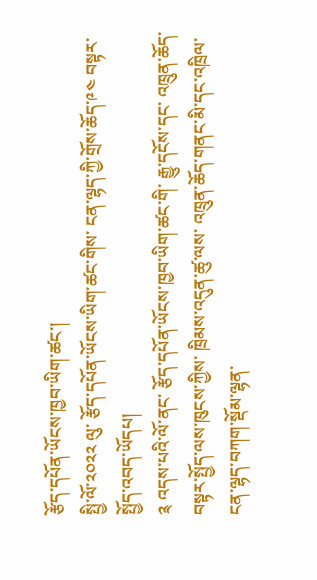རྩོད་དཔོན་ཡོངས་ཁྱབ་ཡིག་ཚང་།
སྤྱི་ལོ་༢༠༢༢ ལུ་ རྩོད་དཔོན་ཡོངས་ཡིག་ཚང་གིས་ ངན་ལྷད་ཀྱི་གྲོས་ཆོད་༩༤ བསྟར་སྤྱོད་འབད་ཡོདཔ།
༉ འདས་པའི་ལོ་ནང་ རྩོད་དཔོན་ཡོངས་ཁྱབ་ཡིག་ཚང་གི་ རྒྱུ་དངོས་དང་ འཁྲུན་ཆོད་བསྟར་སྤྱོད་ལས་ཁུངས་ཀྱིས་ ཁྲིམས་འདུན་ཚུ་ལས་ འཁྲུན་ཆོད་གནང་མི་དང་འཁྲིལ་ ངན་ལྷད་བཀག་སྡོམ་ལྷན་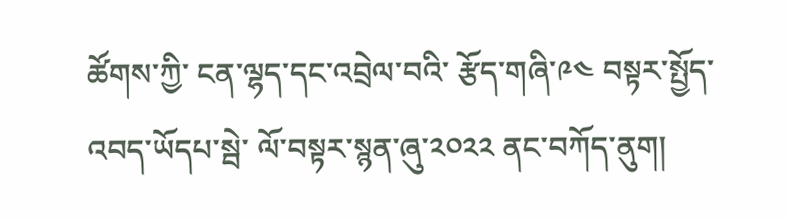ཚོགས་ཀྱི་ ངན་ལྷད་དང་འབྲེལ་བའི་ རྩོད་གཞི་༩༤ བསྟར་སྤྱོད་འབད་ཡོདཔ་སྦེ་ ལོ་བསྟར་སྙན་ཞུ་༢༠༢༢ ནང་བཀོད་ནུག།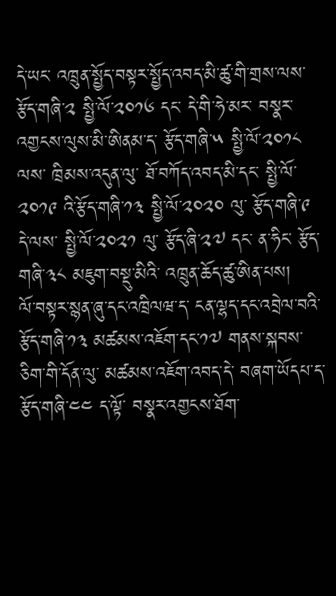དེ་ཡང་ འཁྲུན་སྤྱོད་བསྟར་སྤྱོད་འབད་མི་ཚུ་གི་གྲས་ལས་ རྩོད་གཞི་༢ སྤྱི་ལོ་༢༠༡༦ དང་ དེ་གི་ཧེ་མར་ བསྣར་འགྱངས་ལུས་མི་ཨིནམ་ད་ རྩོད་གཞི་༥ སྤྱི་ལོ་༢༠༡༨ ལས་ ཁྲིམས་འདུན་ལུ་ ཐོ་བཀོད་འབད་མི་དང་ སྤྱི་ལོ་༢༠༡༩ འི་རྩོད་གཞི་༡༣ སྤྱི་ལོ་༢༠༢༠ ལུ་ རྩོད་གཞི་༩ དེ་ལས་ སྤྱི་ལོ་༢༠༢༡ ལུ་ རྩོད་ཞི་༢༧ དང་ ན་ཧིང་ རྩོད་གཞི་༣༨ མཇུག་བསྡུ་མིའི་ འཁྲུན་ཆོད་ཚུ་ཨིན་པས།
ལོ་བསྟར་སྙན་ཞུ་དང་འཁྲིལཝ་ད་ ངན་ལྷད་དང་འབྲེལ་བའི་ རྩོད་གཞི་༡༣ མཚམས་འཇོག་དང་༡༧ གནས་སྐབས་ཅིག་གི་དོན་ལུ་ མཚམས་འཇོག་འབད་དེ་ བཞག་ཡོདཔ་ད་ རྩོད་གཞི་༤༤ ད་ལྟོ་ བསྣར་འགྱངས་ཐོག་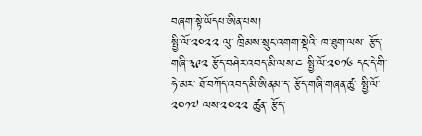བཞག་སྟེ་ཡོདཔ་ཨིན་པས།
སྤྱི་ལོ་༢༠༢༢ ལུ་ ཁྲིམས་སྲུང་འགག་སྡེའི་ ཁ་ཐུག་ལས་ རྩོད་གཞི་༣༩༢ རྩོད་བཤེར་འབད་མི་ལས་༤ སྤྱི་ལོ་༢༠༡༦ དང་དེ་གི་ཧེ་མར་ ཐོ་བཀོད་འབད་མི་ཨིནམ་ད་ རྩོད་གཞི་གཞན་ཚུ་ སྤྱི་ལོ་༢༠༡༧ ལས་༢༠༢༢ ཚུན་ རྩོད་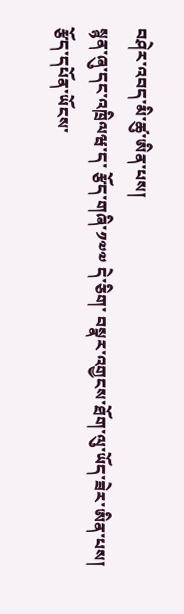བཤེར་འབད་མི་ཚུ་ཨིན་པས།
སྙན་ཞུ་དང་འཁྲིལཝ་ད་ རྩོད་གཞི་༡༧༧ དེ་ཅིག་ བསྣར་འགྱངས་ཐོག་ལུ་ཡོད་ཟེར་ཨིན་པས།
རྩོད་དཔོན་ཡོངས་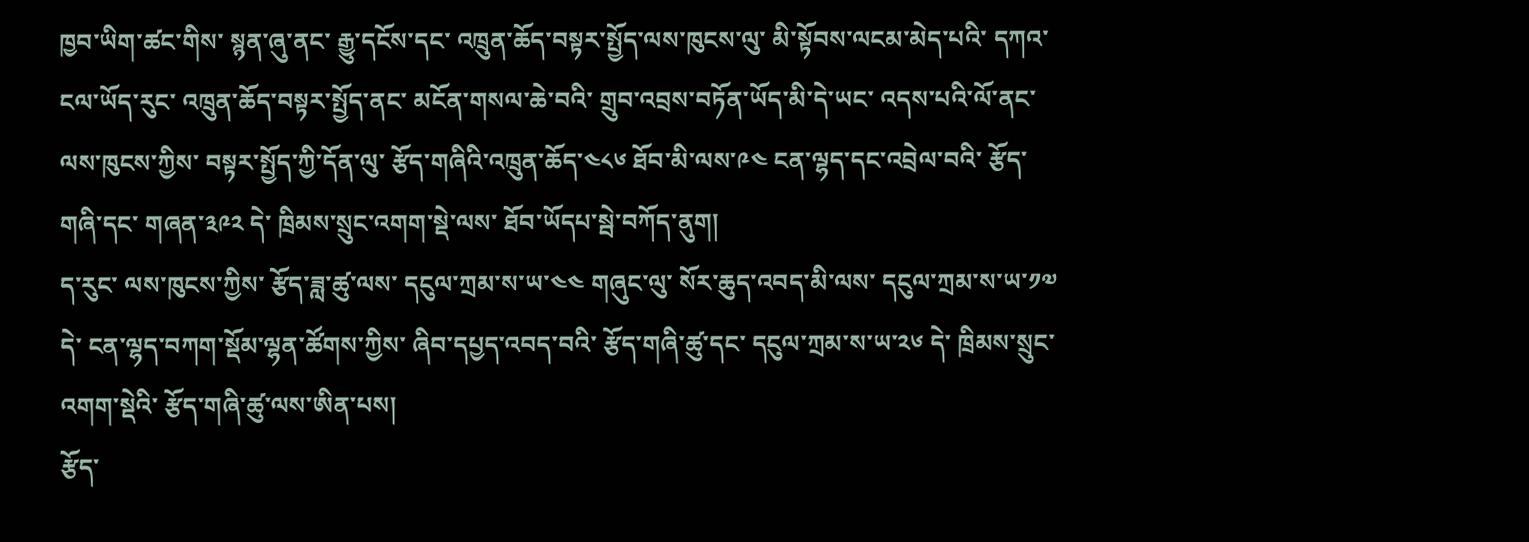ཁྱབ་ཡིག་ཚང་གིས་ སྙན་ཞུ་ནང་ རྒྱུ་དངོས་དང་ འཁྲུན་ཆོད་བསྟར་སྤྱོད་ལས་ཁུངས་ལུ་ མི་སྟོབས་ལངམ་མེད་པའི་ དཀའ་ངལ་ཡོད་རུང་ འཁྲུན་ཆོད་བསྟར་སྤྱོད་ནང་ མངོན་གསལ་ཆེ་བའི་ གྲུབ་འབྲས་བཏོན་ཡོད་མི་དེ་ཡང་ འདས་པའི་ལོ་ནང་ ལས་ཁུངས་ཀྱིས་ བསྟར་སྤྱོད་ཀྱི་དོན་ལུ་ རྩོད་གཞིའི་འཁྲུན་ཆོད་༤༨༦ ཐོབ་མི་ལས་༩༤ ངན་ལྷད་དང་འབྲེལ་བའི་ རྩོད་གཞི་དང་ གཞན་༣༩༢ དེ་ ཁྲིམས་སྲུང་འགག་སྡེ་ལས་ ཐོབ་ཡོདཔ་སྦེ་བཀོད་ནུག།
ད་རུང་ ལས་ཁུངས་ཀྱིས་ རྩོད་ཟླ་ཚུ་ལས་ དངུལ་ཀྲམ་ས་ཡ་༤༤ གཞུང་ལུ་ སོར་ཆུད་འབད་མི་ལས་ དངུལ་ཀྲམ་ས་ཡ་༡༧ དེ་ ངན་ལྷད་བཀག་སྡོམ་ལྷན་ཚོགས་ཀྱིས་ ཞིབ་དཔྱད་འབད་བའི་ རྩོད་གཞི་ཚུ་དང་ དངུལ་ཀྲམ་ས་ཡ་༢༦ དེ་ ཁྲིམས་སྲུང་འགག་སྡེའི་ རྩོད་གཞི་ཚུ་ལས་ཨིན་པས།
རྩོད་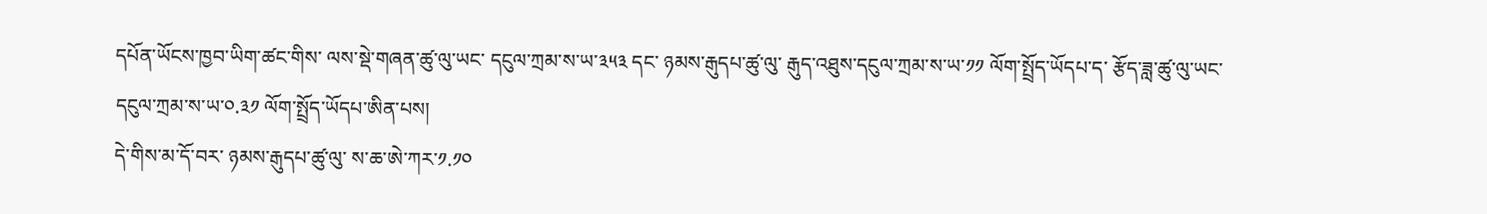དཔོན་ཡོངས་ཁྱབ་ཡིག་ཚང་གིས་ ལས་སྡེ་གཞན་ཚུ་ལུ་ཡང་ དངུལ་ཀྲམ་ས་ཡ་༣༥༣ དང་ ཉམས་རྒུདཔ་ཚུ་ལུ་ རྒུད་འཐུས་དངུལ་ཀྲམ་ས་ཡ་༡༡ ལོག་སྤྲོད་ཡོདཔ་ད་ རྩོད་ཟླ་ཚུ་ལུ་ཡང་ དངུལ་ཀྲམ་ས་ཡ་༠.༣༡ ལོག་སྤྲོད་ཡོདཔ་ཨིན་པས།
དེ་གིས་མ་དོ་བར་ ཉམས་རྒུདཔ་ཚུ་ལུ་ ས་ཆ་ཨེ་ཀར་༡.༡༠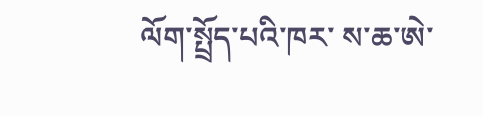ལོག་སྤྲོད་པའི་ཁར་ ས་ཆ་ཨེ་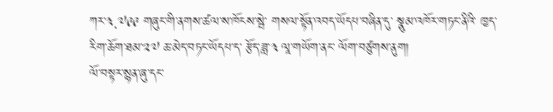ཀར་༣.༧༩༩ གཞུང་གི་ནགས་ཚལ་ས་ཁོངས་སྦེ་ གསལ་སྟོན་འབད་ཡོདཔ་བཞིན་དུ་ སྣུམ་འཁོར་གཏང་ནིའི་ ཁྱད་རིག་ཆོག་ཐམ་༢༧ ཆ་མེད་བཏང་ཡོདཔ་ད་ རྩོད་ཟླ་༣ ལཱ་གཡོག་ནང་ ལོག་བཙུགས་ནུག།
ལོ་བསྟར་སྙན་ཞུ་དང་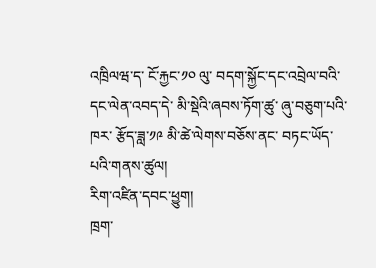འཁྲིལཝ་ད་ ངོ་རྐྱང་༡༠ ལུ་ བདག་སྐྱོང་དང་འབྲེལ་བའི་ དང་ལེན་འབད་དེ་ མི་སྡེའི་ཞབས་ཏོག་ཚུ་ ཞུ་བཅུག་པའི་ཁར་ རྩོད་ཟླ་༡༩ མི་ཚེ་ལེགས་བཅོས་ནང་ བཏང་ཡོད་པའི་གནས་ཚུལ།
རིག་འཛིན་དབང་ཕྱུག།
ཁྲག་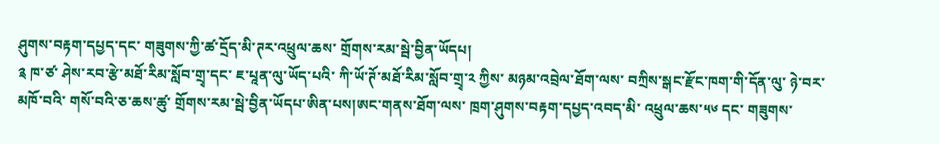ཤུགས་བརྟག་དཔྱད་དང་ གཟུགས་ཀྱི་ཚ་དྲོད་མི་ཊར་འཕྲུལ་ཆས་ གྲོགས་རམ་སྦེ་བྱིན་ཡོདཔ།
༉ ཁ་ཙ་ ཤེས་རབ་རྩེ་མཐོ་རིམ་སློབ་གྲྭ་དང་ ཇ་པཱན་ལུ་ཡོད་པའི་ ཀི་ཡོ་ཊོ་མཐོ་རིམ་སློབ་གྲྭ་༢ ཀྱིས་ མཉམ་འབྲེལ་ཐོག་ལས་ བཀྲིས་སྒང་རྫོང་ཁག་གི་དོན་ལུ་ ཉེ་བར་མཁོ་བའི་ གསོ་བའི་ཅ་ཆས་ཚུ་ གྲོགས་རམ་སྦེ་བྱིན་ཡོདཔ་ཨིན་པས།ཨང་གནས་ཐོག་ལས་ ཁྲག་ཤུགས་བརྟག་དཔྱད་འབད་མི་ འཕྲུལ་ཆས་༥༦ དང་ གཟུགས་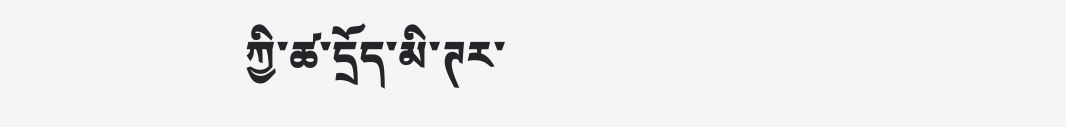ཀྱི་ཚ་དྲོད་མི་ཊར་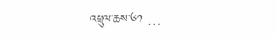འཕྲུལ་ཆས་༦༡ …